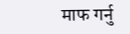माफ गर्नु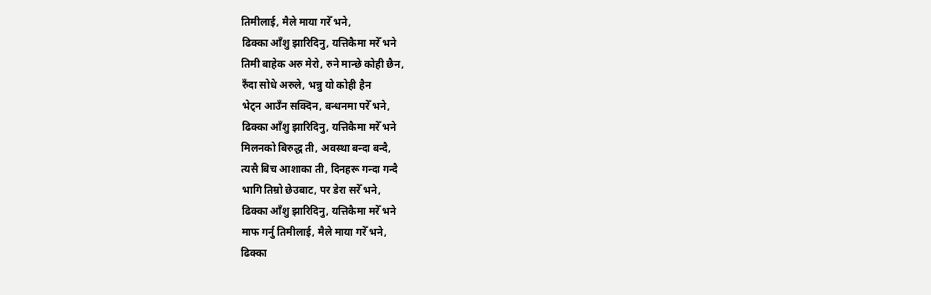तिमीलाई, मैले माया गरेँ भने,
ढिक्का आँशु झारिदिनु, यत्तिकैमा मरेँ भने
तिमी बाहेक अरु मेरो, रुने मान्छे कोही छैन,
रुँदा सोधे अरुले, भन्नु यो कोही हैन
भेट्न आउँन सक्दिन, बन्धनमा परेँ भने,
ढिक्का आँशु झारिदिनु, यत्तिकैमा मरेँ भने
मिलनको बिरुद्ध ती, अवस्था बन्दा बन्दै,
त्यसै बिच आशाका ती, दिनहरू गन्दा गन्दै
भागि तिम्रो छेउबाट, पर डेरा सरेँ भने,
ढिक्का आँशु झारिदिनु, यत्तिकैमा मरेँ भने
माफ गर्नु तिमीलाई, मैले माया गरेँ भने,
ढिक्का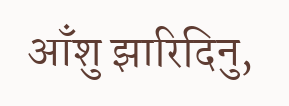आँशु झारिदिनु,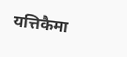यत्तिकैमा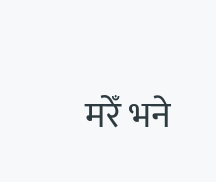मरेँ भने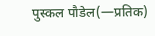पुस्कल पौडेल(—प्रतिक)